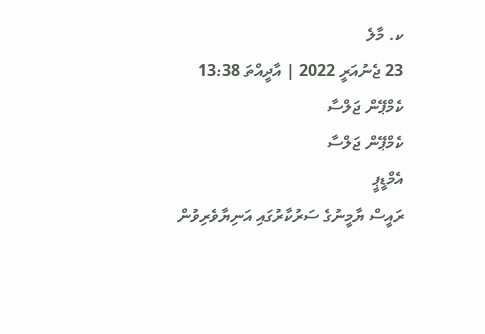ކ. މާލެ
23 ޖެނުއަރީ 2022 | އާދީއްތަ 13:38
ކެމްޕޭން ޖަލްސާ
ކެމްޕޭން ޖަލްސާ
އެމްޑީޕީ
ރައީސް ޔާމީނުގެ ސަރުކާރުގައި އަނިޔާވެރިވުން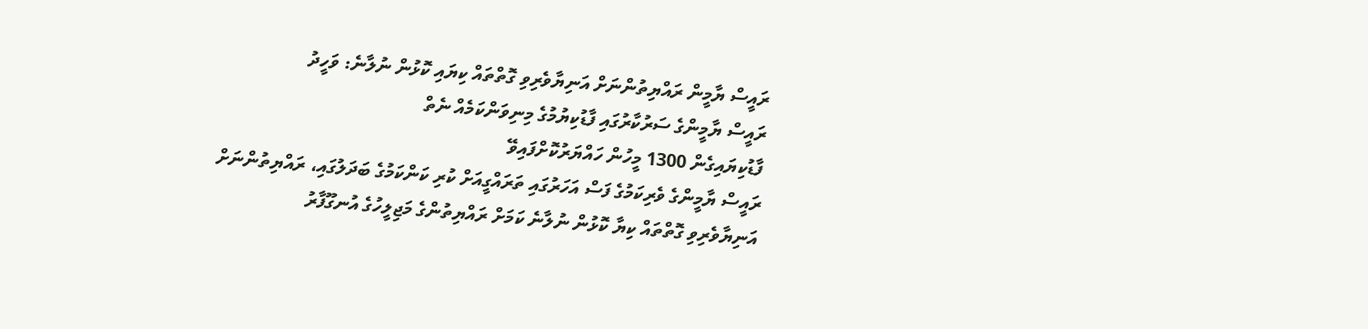ރައީސް ޔާމީން ރައްޔިތުންނަށް އަނިޔާވެރިވި ގޮތްތައް ކިޔައި ކޮޅުން ނުލާނެ: ވަހީދު
ރައީސް ޔާމީންގެ ސަރުކާރުގައި ފާޑުކިޔުމުގެ މިނިވަންކަމެއް ނެތް
ފާޑުކިޔައިގެން 1300 މީހުން ހައްޔަރުކޮށްފައިވޭ
ރައީސް ޔާމީންގެ ވެރިކަމުގެ ފަސް އަހަރުގައި ތަރައްގީއަށް ކުރި ކަންކަމުގެ ބަދަލުގައި، ރައްޔިތުންނަށް އަނިޔާވެރިވި ގޮތްތައް ކިޔާ ކޮޅުން ނުލާނެ ކަމަށް ރައްޔިތުންގެ މަޖިލީހުގެ އުނގޫފާރު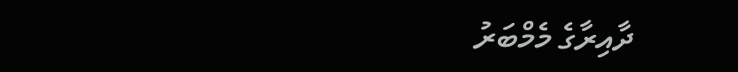ދާއިރާގެ މެމްބަރު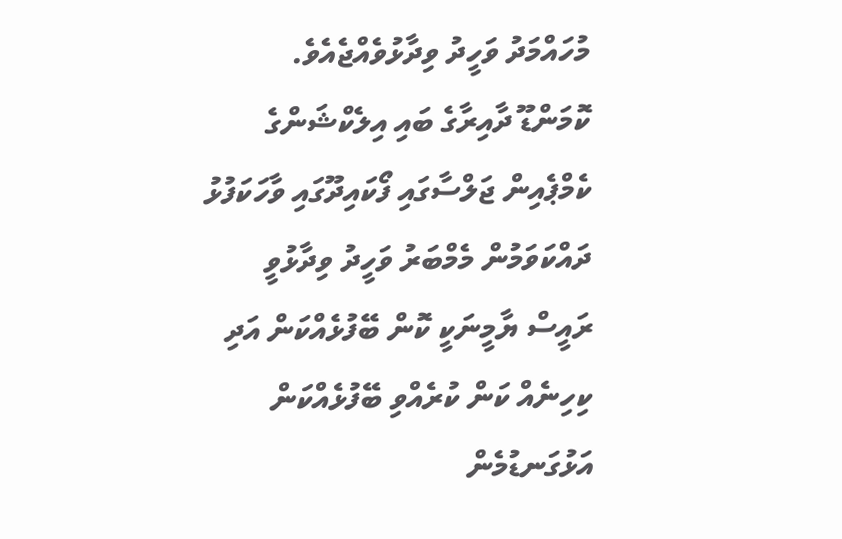މުހައްމަދު ވަހީދު ވިދާޅުވެއްޖެއެވެ.
ކޮމަންޑޫ ދާއިރާގެ ބައި އިލެކްޝަންގެ ކެމްޕެއިން ޖަލްސާގައި ފޯކައިދޫގައި ވާހަކަފުޅު ދައްކަވަމުން މެމްބަރު ވަހީދު ވިދާޅުވީ ރައީސް ޔާމީނަކީ ކޮން ބޭފުޅެއްކަން އަދި ކިހިނެއް ކަން ކުރެއްވި ބޭފުޅެއްކަން އަޅުގަނޑުމެން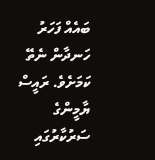ބައެއް ފަހަރު ހަނދާން ނެތޭ ކަމަށެވެ. ރައީސް ޔާމީންގެ ސަރުކާރުގައި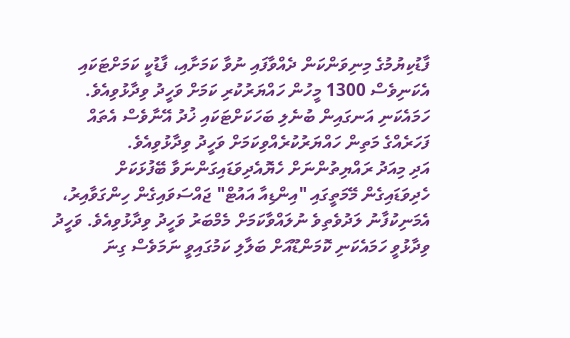ފާޑުކިޔުމުގެ މިނިވަންކަން ދެއްވާފައި ނުވާ ކަމަށާއި، ފާޑުކީ ކަމަށްޓަކައި އެކަނިވެސް 1300 މީހުން ހައްޔަރުކުރި ކަމަށް ވަހީދު ވިދާޅުވިއެވެ. ހަމައެކަނި އަނގައިން ބުނެލި ބަހަކަށްޓަކައި ޚުދު އޭނާވެސް އެތައް ފަހަރެއްގެ މަތިން ހައްޔަރުކުރެއްވިކަމަށް ވަހީދު ވިދާޅުވިއެވެ.
އަދި މިއަދު ރައްޔިތުންނަށް ހެޔޮއެދިވަޑައިގަންނަވާ ބޭފުޅަކަށް ހެދިވަޑައިގެން މޭމަތީގައި "އިންޑިއާ އައުޓް" ޖައްސަވައިގެން ހިންގަވާއިރު، އެމަނިކުފާނު ލަދުވެތިވެ ނުލައްވާކަމަށް މެމްބަރު ވަހީދު ވިދާޅުވިއެވެ. ވަހީދު ވިދާޅުވީ ހަމައެކަނި ކޮމަންޑޫއަށް ބަލާލި ކަމުގައިވީ ނަމަވެސް ގިނަ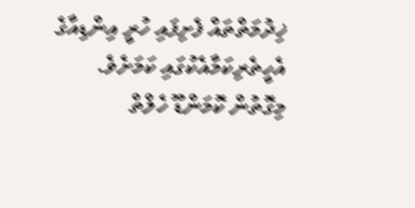ޚިދުމަތްތައް ފެށިފައި ހުރީ އިންޑިއާގެ އެހީތެރިކަމާއެކުގައި ކަމަށެވެ. މިގޮތުން ކޮމަންޑޫ ހެލްތް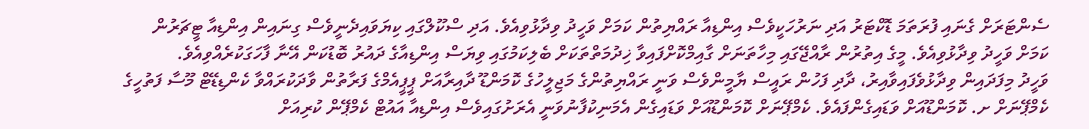ސެންޓަރަށް ގެނައި ފުރަތަމަ ޑޮކްޓަރު އަދި ނަރުހަކީވެސް އިންޑިއާ ރައްޔިތުން ކަމަށް ވަހީދު ވިދާޅުވިއެވެ. އަދި ސްކޫލްގައި ކިޔަވައިދެނީވެސް ގިނައިން އިންޑިއާ ޓީޗަރުން ކަމަށް ވަހީދު ވިދާޅުވިއެވެ. މީގެ އިތުރުން ރާއްޖޭގައި މިހާތަނަށް ގާއިމްކޮށްފައިވާ ޚިދުމަތްތަކަށް ބެލިކަމުގައި ވިޔަސް އިންޑިއާގެ ދައުރު ބޮޑުކަން އޭނާ ފާހަގަކުރެއްވިއެވެ.
ވަހީދު މިފަދައިން ވިދާޅުވެފައިވާއިރު، ދާދި ފަހުން ރައީސް ޔާމީންވެސް ވަނީ ރައްޔިތުންގެ މަޖިލީހުގެ ކޮމަންޑޫ ދާއިރާއަށް ޕީޕީއެމްގެ ފަރާތުން ވާދަކުރައްވާ ކެންޑިޑޭޓް މޫސާ ފަތުހީގެ ކެމްޕޭނަށް ށ. ކޮމަންޑޫއަށް ވަޑައިގެންފައެވެ. ކެމްޕޭނަށް ކޮމަންޑޫއަށް ވަޑައިގެން އެމަނިކުފާނުވަނީ އެރަށުގައިވެސް އިންޑިއާ އައުޓް ކެމްޕޭން ކުރިއަށް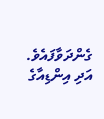ގެންދަވާފައެވެ. އަދި އިންޑިއާގެ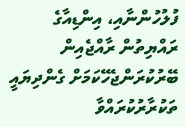ފުލުހުންނާއި، އިންޑިއާގެ ރައްޔިތުން ރާއްޖެއިން ބޭރުކުރަންޖެހޭކަމަށް ގެންދިޔައީ ތަކުރާރުކުރައްވާ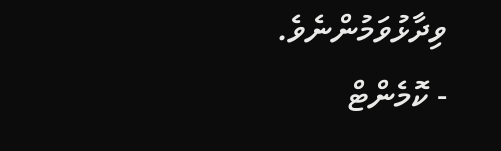ވިދާޅުވަމުންނެވެ.
- ކޮމެންޓް